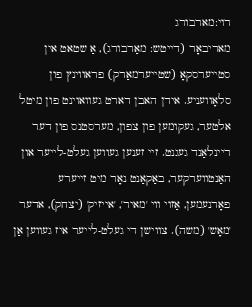רוי:מארבורג
מאריבאָר (דייטש: מאַרבורג), אַ שטאט אין סטייערסקאָ (שטייערמאַרק) פראווינץ פון סלאָוועניע. אידן האבן דארט געוואוינט פון מיטל אלטער, געקומען פון צפון, מערסטנס פון דער ריינלאַנד געגנט. זיי זענען געווען געלט-לייער און האַנטווערקער, באַקאַנט נאָר מיט זייערע פאָרנעמען, אַזוי ווי 'מאיר', 'אייזיק' (יצחק), אדער 'מאָש' (משה). צווישן די געלט-לייער איז געווען אַן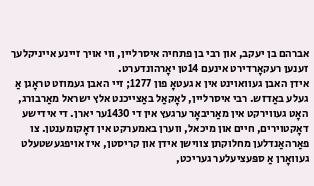אברהם בן יעקב, און רבי בן פתחיה איסרליין, ווי אויך זיינע אייניקלעך זענען רעקאָרדירט אינעם 14טן יאָרהונדערט.
אידן האבן געוואוינט אין א געטאָ פון 1277; זיי האבן געמוזט טראָגן אַ געלע באַדזש. רבי איסרליין, לאָקאַל באַצייכנט אלץ ישראל מאַרבורג, האָט געווירקט אין מאַריבאָר ערגעץ אין די 1430ער יארן. די אידישע דאָקטוירים, חיים און מיכאל, ווערן באמערקט אין דאָקומענטן. צו פאַרהאַנדלען מחלוקתן צווישן אידן און קריסטן, איז אויפגעשטעלט געוואָרן אַ ספּעציעלער געריכט,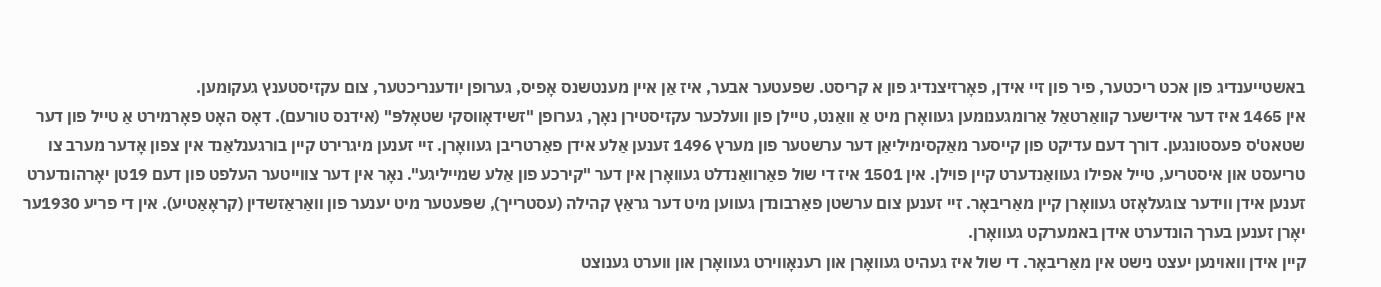באשטייענדיג פון אכט ריכטער, פיר פון זיי אידן, פאָרזיצנדיג פון א קריסט. שפעטער אבער, איז אַן איין מענטשנס אָפיס, גערופן יודענריכטער, צום עקזיסטענץ געקומען.
אין 1465 איז דער אידישער קוואַרטאַל אַרומגענומען געוואָרן מיט אַ וואַנט, טיילן פון וועלכער עקזיסטירן נאָך, גערופן "זשידאָווסקי שטאָלפּ" (אידנס טורעם). דאָס האָט פאָרמירט אַ טייל פון דער שטאט'ס פעסטונגען. דורך דעם עדיקט פון קייסער מאַקסימיליאַן דער ערשטער פון מערץ 1496 זענען אַלע אידן פאַרטריבן געוואָרן. זיי זענען מיגרירט קיין בורגענלאַנד אין צפון אָדער מערב צו טריעסט און איסטריע, טייל אפילו געוואַנדערט קיין פוילן. אין 1501 איז די שול פאַרוואַנדלט געוואָרן אין דער "קירכע פון אַלע שמייליגע". נאָר אין דער צווייטער העלפט פון דעם 19טן יאָרהונדערט זענען אידן ווידער צוגעלאָזט געוואָרן קיין מאַריבאָר. זיי זענען צום ערשטן פאַרבונדן געווען מיט דער גראַץ קהילה (עסטרייך), שפּעטער מיט יענער פון וואַראַזשדין (קראָאַטיע). אין די פריע 1930ער יאָרן זענען בערך הונדערט אידן באמערקט געוואָרן.
קיין אידן וואוינען יעצט נישט אין מאַריבאָר. די שול איז געהיט געוואָרן און רענאָווירט געוואָרן און ווערט גענוצט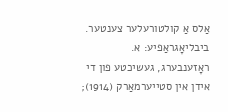אַלס אַ קולטורעלער צענטער.
ביבליאָגראַפיע: א. ראָזענבערג, געשיכטע פון די אידן אין סטייערמאַרק (1914);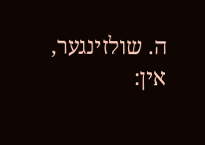ה. שולזינגער, אין: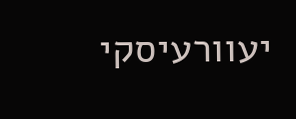יעוורעיסקי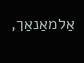אַלמאַנאַך,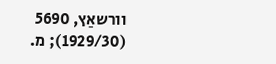וורשאַץ, 5690 (1929/30); מ.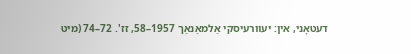דעטאָני, אין: יעוורעיסקי אַלמאַנאַך 1957–58, זז'. 72–74 (מיט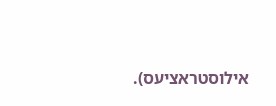אילוסטראציעס).